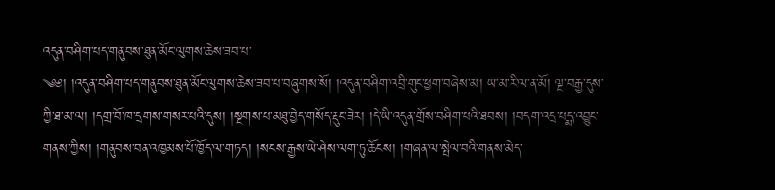འདུན་བཤིག་པད་གནུབས་ཐུན་མོང་ལུགས་ཆེས་ཟབ་པ་
༄༅། །འདུན་བཤིག་པད་གནུབས་ཐུན་མོང་ལུགས་ཆེས་ཟབ་པ་བཞུགས་སོ། །འདུན་བཤིག་འབྲི་གུང་ཕྱག་བཞེས་མ། ཡ་མ་རི་ལ་ན་མོ། ལྔ་བརྒྱ་དུས་ཀྱི་ཐ་མ་ལ། །དགྲ་བོ་ཁ་དྲགས་གསར་པའི་དུས། །སྔགས་པ་མཐུ་བྱེད་གསོད་རྡུང་ཟེར། །དེ་ཡི་འདུན་གྲོས་བཤིག་པའི་ཐབས། །བདག་འདྲ་པདྨ་འབྱུང་གནས་ཀྱིས། །གནུབས་བན་འཁྱམས་པོ་ཁྱོད་ལ་གཏད། །སངས་རྒྱས་ཡེ་ཤེས་ལག་ཏུ་ཆོངས། །གཞན་ལ་སྤེལ་བའི་གནས་མེད་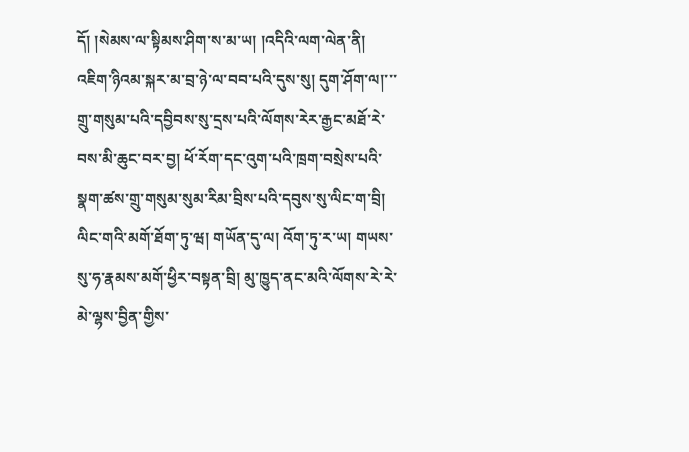དོ། །སེམས་ལ་སྟིམས་ཤིག་ས་མ་ཡ། །འདིའི་ལག་ལེན་ནི། འཇིག་ཉིའམ་སྐར་མ་བྲ་ཉེ་ལ་བབ་པའི་དུས་སུ། དུག་ཤོག་ལ།་་་གྲུ་གསུམ་པའི་དབྱིབས་སུ་དྲས་པའི་ལོགས་རེར་རྒྱང་མཐོ་རེ་བས་མི་ཆུང་བར་བྱ། ཕོ་རོག་དང་འུག་པའི་ཁྲག་བསྲེས་པའི་སྣག་ཚས་གྲུ་གསུམ་སུམ་རིམ་བྲིས་པའི་དབུས་སུ་ལིང་ག་བྲི། ལིང་གའི་མགོ་ཐོག་ཏུ་ཝ། གཡོན་དུ་ལ། འོག་ཏུ་ར་ཡ། གཡས་སུ་ཧ་རྣམས་མགོ་ཕྱིར་བསྟན་བྲི། མུ་ཁྱུད་ནང་མའི་ལོགས་རེ་རེ་མེ་ལྷས་བྱིན་གྱིས་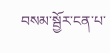བསམ་སྦྱོར་ངན་པ་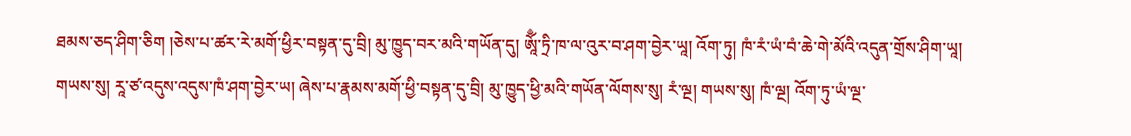ཐམས་ཅད་ཤིག་ཅིག །ཅེས་པ་ཚར་རེ་མགོ་ཕྱིར་བསྟན་དུ་བྲི། མུ་ཁྱུད་བར་མའི་གཡོན་དུ། ཨཱོྃ་ཏྲི་ཁ་ལ་འུར་བ་ཤག་བྱེར་ཡཱ། འོག་ཏུ། ཁཾ་རཾ་ཡཾ་བཾ་ཆེ་གེ་མོའི་འདུན་གྲོས་ཤིག་ཡཱ། གཡས་སུ། རཱ་ཙ་འདུས་འདུས་ཁཾ་ཤག་བྱེར་ཡ། ཞེས་པ་རྣམས་མགོ་ཕྱི་བསྟན་དུ་བྲི། མུ་ཁྱུད་ཕྱི་མའི་གཡོན་ལོགས་སུ། རཾ་ལྔ། གཡས་སུ། ཁཾ་ལྔ། འོག་ཏུ་ཡཾ་ལྔ་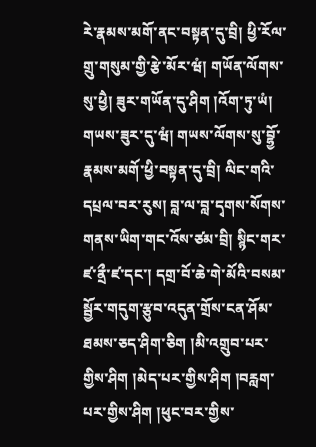རེ་རྣམས་མགོ་ནང་བསྟན་དུ་བྲི། ཕྱི་རོལ་གྲུ་གསུམ་གྱི་རྩེ་མོར་ཝཾ། གཡོན་ལོགས་སུ་ཕྱཻ། ཟུར་གཡོན་དུ་ཤིག །འོག་ཏུ་ཡཾ། གཡས་ཟུར་དུ་ཝཾ། གཡས་ལོགས་སུ་བྷྱོ་རྣམས་མགོ་ཕྱི་བསྟན་དུ་བྲི། ལིང་གའི་དཔྲལ་བར་རུས། བླ་ལ་བླ་དྭགས་སོགས་གནས་ཡིག་གང་འོས་ཙམ་བྲི། སྙིང་གར་ཛ་ནྲྀ་ཛ་དང་། དགྲ་བོ་ཆེ་གེ་མོའི་བསམ་སྦྱོར་གདུག་རྩུབ་འདུན་གྲོས་ངན་ཤོམ་ཐམས་ཅད་ཤིག་ཅིག །མི་འགྲུབ་པར་གྱིས་ཤིག །མེད་པར་གྱིས་ཤིག །བརླག་པར་གྱིས་ཤིག །ཕུང་བར་གྱིས་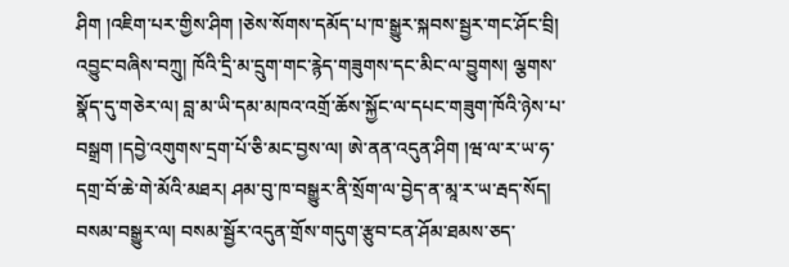ཤིག །འཇིག་པར་གྱིས་ཤིག །ཅེས་སོགས་དམོད་པ་ཁ་སྒྱུར་སྐབས་སྦྱར་གང་ཤོང་བྲི། འབྱུང་བཞིས་བཀྲུ། ཁོའི་དྲི་མ་དྲུག་གང་རྙེད་གཟུགས་དང་མིང་ལ་བྱུགས། ལྕགས་སྣོད་དུ་གཅེར་ལ། བླ་མ་ཡི་དམ་མཁའ་འགྲོ་ཆོས་སྐྱོང་ལ་དཔང་གཟུག་ཁོའི་ཉེས་པ་བསྒྲག །དབྱེ་འགུགས་དྲག་པོ་ཅི་མང་བྱས་ལ། ཨེ་ནན་འདུན་ཤིག །ཝ་ལ་ར་ཡ་ཧ་དགྲ་བོ་ཆེ་གེ་མོའི་མཐར། ཤམ་བུ་ཁ་བསྒྱུར་ནི་སྲོག་ལ་བྱེད་ན་མཱ་ར་ཡ་རྦད་སོད། བསམ་བསྒྱུར་ལ། བསམ་སྦྱོར་འདུན་གྲོས་གདུག་རྩུབ་ངན་ཤོམ་ཐམས་ཅད་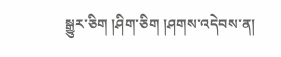སྒྱུར་ཅིག །ཤིག་ཅིག །ཤགས་འདེབས་ན།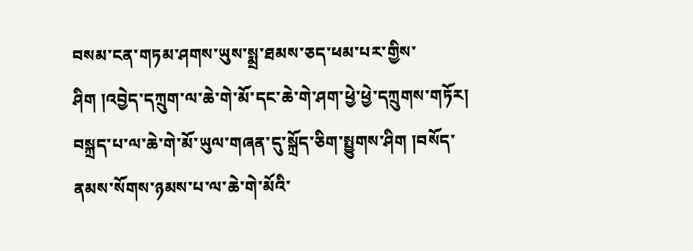བསམ་ངན་གཏམ་ཤགས་ཡུས་སྨྲ་ཐམས་ཅད་ཕམ་པར་གྱིས་ཤིག །འབྱེད་དཀྲུག་ལ་ཆེ་གེ་མོ་དང་ཆེ་གེ་ཤག་ཕྱེ་ཕྱེ་དཀྲུགས་གཏོར། བསྐྲད་པ་ལ་ཆེ་གེ་མོ་ཡུལ་གཞན་དུ་སྐྲོད་ཅིག་སྤྱུགས་ཤིག །བསོད་ནམས་སོགས་ཉམས་པ་ལ་ཆེ་གེ་མོའི་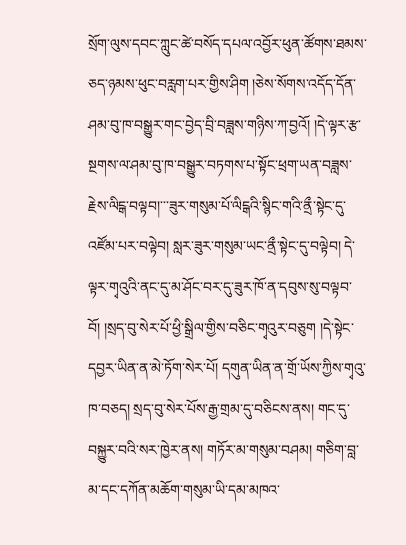སྲོག་ལུས་དབང་ཀླུང་ཚེ་བསོད་དཔལ་འབྱོར་ཕུན་ཚོགས་ཐམས་ཅད་ཉམས་ཕུང་བརླག་པར་གྱིས་ཤིག །ཅེས་སོགས་འདོད་དོན་ཤམ་བུ་ཁ་བསྒྱུར་གང་བྱེད་བྲི་བཟླས་གཉིས་ཀ་བྱའོ། །དེ་ལྟར་རྩ་སྔགས་ལ་ཤམ་བུ་ཁ་བསྒྱུར་བཏགས་པ་སྟོང་ཕྲག་ཡན་བཟླས་རྗེས་ལིངྒ་བལྟབ།་་་ཟུར་གསུམ་པོ་ལིངྒའི་སྙིང་གའི་ནྲྀ་སྟེང་དུ་འཛོམ་པར་བལྟེབ། སླར་ཟུར་གསུམ་ཡང་ནྲྀ་སྟེང་དུ་བལྟེབ། དེ་ལྟར་གྭའུའི་ནང་དུ་མ་ཤོང་བར་དུ་ཟུར་ཁོ་ན་དབུས་སུ་བལྟབ་བོ། །སྲད་བུ་སེར་པོ་ཕྱི་སྒྲིལ་གྱིས་བཅིང་གྭའུར་བཅུག །དེ་སྟེང་དབྱར་ཡིན་ན་མེ་ཏོག་སེར་པོ། དགུན་ཡིན་ན་གྲོ་ཡོས་ཀྱིས་གྭའུ་ཁ་བཅད། སྲད་བུ་སེར་པོས་རྒྱ་གྲམ་དུ་བཅིངས་ནས། གང་དུ་བསྐྱུར་བའི་སར་ཁྱེར་ནས། གཏོར་མ་གསུམ་བཤམ། གཅིག་བླ་མ་དང་དཀོན་མཆོག་གསུམ་ཡི་དམ་མཁའ་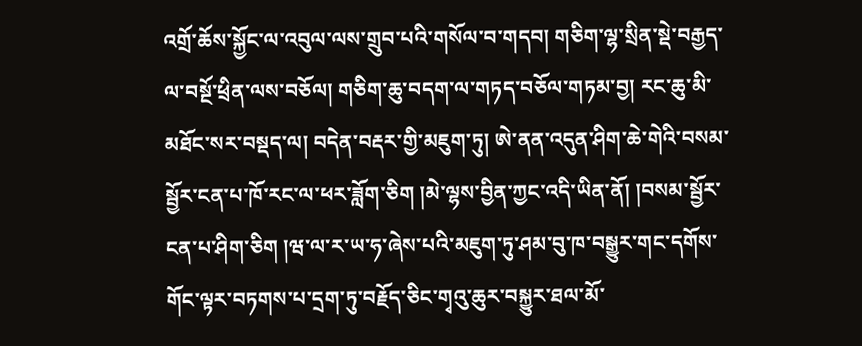འགྲོ་ཆོས་སྐྱོང་ལ་འབུལ་ལས་གྲུབ་པའི་གསོལ་བ་གདབ། གཅིག་ལྷ་སྲིན་སྡེ་བརྒྱད་ལ་བསྔོ་ཕྲིན་ལས་བཅོལ། གཅིག་ཆུ་བདག་ལ་གཏད་བཅོལ་གཏམ་བྱ། རང་ཆུ་མི་མཐོང་སར་བསྡད་ལ། བདེན་བརྡར་གྱི་མཇུག་ཏུ། ཨེ་ནན་འདུན་ཤིག་ཆེ་གེའི་བསམ་སྦྱོར་ངན་པ་ཁོ་རང་ལ་ཕར་ཟློག་ཅིག །མེ་ལྷས་བྱིན་ཀྱང་འདི་ཡིན་ནོ། །བསམ་སྦྱོར་ངན་པ་ཤིག་ཅིག །ཝ་ལ་ར་ཡ་ཧ་ཞེས་པའི་མཇུག་ཏུ་ཤམ་བུ་ཁ་བསྒྱུར་གང་དགོས་གོང་ལྟར་བཏགས་པ་དྲག་ཏུ་བརྗོད་ཅིང་གྭའུ་ཆུར་བསྐྱུར་ཐལ་མོ་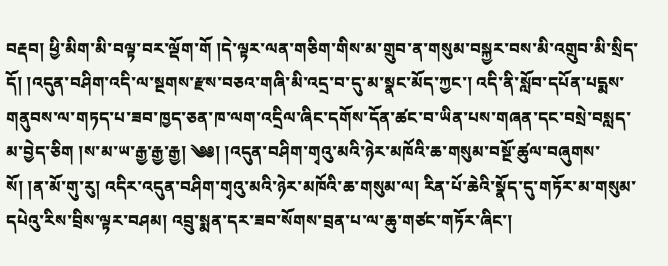བརྡབ། ཕྱི་མིག་མི་བལྟ་བར་ལྡོག་གོ །དེ་ལྟར་ལན་གཅིག་གིས་མ་གྲུབ་ན་གསུམ་བསྐྱར་བས་མི་འགྲུབ་མི་སྲིད་དོ། །འདུན་བཤིག་འདི་ལ་སྔགས་རྫས་བཅའ་གཞི་མི་འདྲ་བ་དུ་མ་སྣང་མོད་ཀྱང་། འདི་ནི་སློབ་དཔོན་པདྨས་གནུབས་ལ་གཏད་པ་ཟབ་ཁྱད་ཅན་ཁ་ལག་འདྲིལ་ཞིང་དགོས་དོན་ཚང་བ་ཡིན་པས་གཞན་དང་བསྲེ་བསླད་མ་བྱེད་ཅིག །ས་མ་ཡ་རྒྱ་རྒྱ་རྒྱ། ༄༅། །འདུན་བཤིག་གྭའུ་མའི་ཉེར་མཁོའི་ཆ་གསུམ་བསྔོ་ཚུལ་བཞུགས་སོ། །ན་མོ་གུ་རུ། འདིར་འདུན་བཤིག་གྭའུ་མའི་ཉེར་མཁོའི་ཆ་གསུམ་ལ། རིན་པོ་ཆེའི་སྣོད་དུ་གཏོར་མ་གསུམ་དཔེའུ་རིས་བྲིས་ལྟར་བཤམ། འབྲུ་སྨན་དར་ཟབ་སོགས་བྲན་པ་ལ་ཆུ་གཙང་གཏོར་ཞིང་།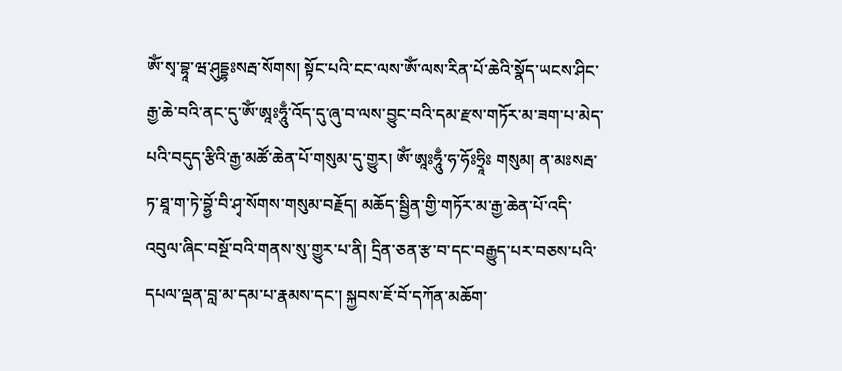ཨོཾ་སྭ་བྷཱ་ཝ་ཤུདྡྷཿསརྦ་སོགས། སྟོང་པའི་ངང་ལས་ཨོཾ་ལས་རིན་པོ་ཆེའི་སྣོད་ཡངས་ཤིང་རྒྱ་ཆེ་བའི་ནང་དུ་ཨོཾ་ཨཱཿཧཱུྃ་འོད་དུ་ཞུ་བ་ལས་བྱུང་བའི་དམ་རྫས་གཏོར་མ་ཟག་པ་མེད་པའི་བདུད་རྩིའི་རྒྱ་མཚོ་ཆེན་པོ་གསུམ་དུ་གྱུར། ཨོཾ་ཨཱཿཧཱུྃ་ཧ་ཧོཿཧྲཱིཿ གསུམ། ན་མཿསརྦ་ཏ་ཐཱ་ག་ཏེ་བྷྱོ་བི་ཤྭ་སོགས་གསུམ་བརྗོད། མཆོད་སྦྱིན་གྱི་གཏོར་མ་རྒྱ་ཆེན་པོ་འདི་འབུལ་ཞིང་བསྔོ་བའི་གནས་སུ་གྱུར་པ་ནི། དྲིན་ཅན་རྩ་བ་དང་བརྒྱུད་པར་བཅས་པའི་དཔལ་ལྡན་བླ་མ་དམ་པ་རྣམས་དང་། སྐྱབས་ཇོ་བོ་དཀོན་མཆོག་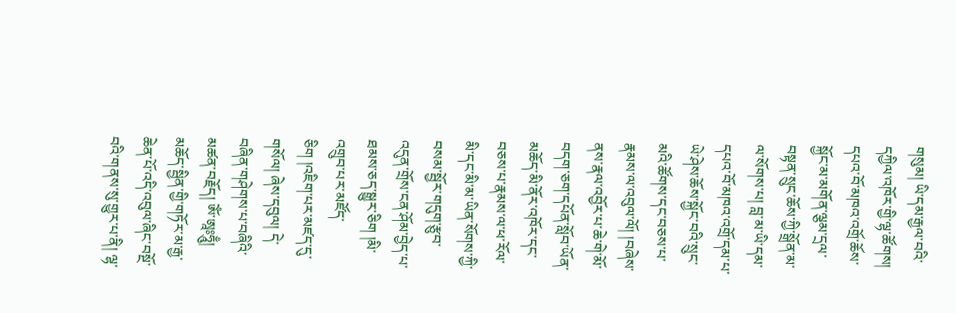གསུམ། ཡི་དམ་རྒྱལ་བའི་དཀྱིལ་འཁོར་གྱི་ལྷ་ཚོགས། དཔའ་བོ་མཁའ་འགྲོ་ཆོས་སྐྱོང་མ་མགོན་ལྕམ་དྲལ་བསྟན་སྲུང་ཆོས་ཀྱི་སྒྲོན་མ་ལ་སོགས་པ། བླ་མ་ཡི་དམ་དཔའ་བོ་མཁའ་འགྲོ་དམ་པ་ཡེ་ཤེས་ཆོས་སྐྱོང་བའི་སྲུང་མའི་ཚོགས་དང་བཅས་པ་རྣམས་ལ་འབུལ་ལོ། །བཞེས་ནས་རྣལ་འབྱོར་པ་ཆེ་གེ་མོ་བདག་ཅག་དཔོན་སློབ་ཡོན་མཆོད་མི་ནོར་འཁོར་དང་བཅས་པ་རྣམས་ལ་ཕ་རོལ་མི་དང་མི་མ་ཡིན་སོགས་ཀྱི་བསམ་སྦྱོར་གདུག་རྩུབ་འདུན་གྲོས་ངན་ཤོམ་བྱེད་པ་ཐམས་ཅད་སྒྱུར་ཅིག །མི་འགྲུབ་པར་མཛོད་ཅིག །འཇིག་པར་མཛད་དུ་གསོལ། ཞེས་དབུལ། དེ་བཞིན་གཤེགས་པ་བཞིའི་མཚན་བརྗོད། ཨོཾ་ཨཱཿཧཱུྃ། མཆོད་སྦྱིན་གྱི་གཏོར་མ་རྒྱ་ཆེན་པོ་འདི་འབུལ་ཞིང་བསྔོ་བའི་གནས་སུ་གྱུར་པ་ནི། ལྷ་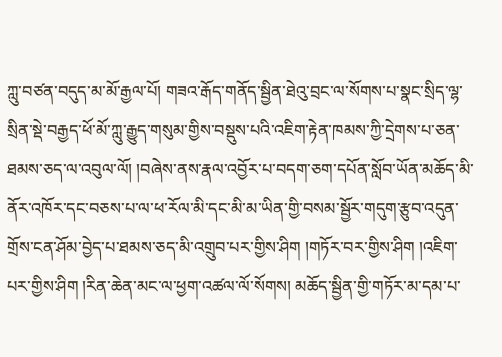ཀླུ་བཙན་བདུད་མ་མོ་རྒྱལ་པོ། གཟའ་རྒོད་གནོད་སྦྱིན་ཐེའུ་བྲང་ལ་སོགས་པ་སྣང་སྲིད་ལྷ་སྲིན་སྡེ་བརྒྱད་ཕོ་མོ་ཀླུ་རྒྱུད་གསུམ་གྱིས་བསྡུས་པའི་འཇིག་རྟེན་ཁམས་ཀྱི་དྲེགས་པ་ཅན་ཐམས་ཅད་ལ་འབུལ་ལོ། །བཞེས་ནས་རྣལ་འབྱོར་པ་བདག་ཅག་དཔོན་སློབ་ཡོན་མཆོད་མི་ནོར་འཁོར་དང་བཅས་པ་ལ་ཕ་རོལ་མི་དང་མི་མ་ཡིན་གྱི་བསམ་སྦྱོར་གདུག་རྩུབ་འདུན་གྲོས་ངན་ཤོམ་བྱེད་པ་ཐམས་ཅད་མི་འགྲུབ་པར་གྱིས་ཤིག །གཏོར་བར་གྱིས་ཤིག །འཇིག་པར་གྱིས་ཤིག །རིན་ཆེན་མང་ལ་ཕྱག་འཚལ་ལོ་སོགས། མཆོད་སྦྱིན་གྱི་གཏོར་མ་དམ་པ་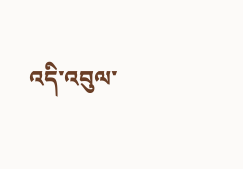འདི་འབུལ་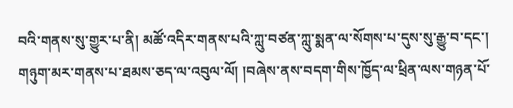བའི་གནས་སུ་གྱུར་པ་ནི། མཚོ་འདིར་གནས་པའི་ཀླུ་བཙན་ཀླུ་སྨན་ལ་སོགས་པ་དུས་སུ་རྒྱུ་བ་དང་། གཉུག་མར་གནས་པ་ཐམས་ཅད་ལ་འབུལ་ལོ། །བཞེས་ནས་བདག་གིས་ཁྱོད་ལ་ཕྲིན་ལས་གཉན་པོ་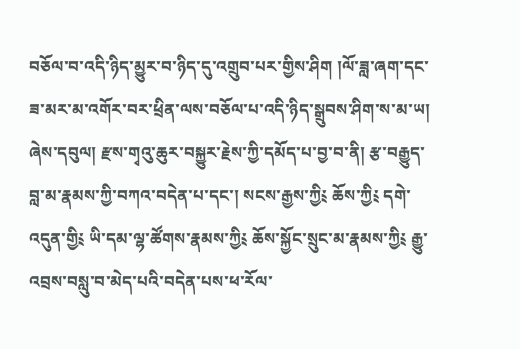བཅོལ་བ་འདི་ཉིད་མྱུར་བ་ཉིད་དུ་འགྲུབ་པར་གྱིས་ཤིག །ལོ་ཟླ་ཞག་དང་ཟ་མར་མ་འགོར་བར་ཕྲིན་ལས་བཅོལ་པ་འདི་ཉིད་སྒྲུབས་ཤིག་ས་མ་ཡ། ཞེས་དབུལ། རྫས་གྭའུ་ཆུར་བསྐྱུར་རྗེས་ཀྱི་དམོད་པ་བྱ་བ་ནི། རྩ་བརྒྱུད་བླ་མ་རྣམས་ཀྱི་བཀའ་བདེན་པ་དང་། སངས་རྒྱས་ཀྱི༴ ཆོས་ཀྱི༴ དགེ་འདུན་གྱི༴ ཡི་དམ་ལྷ་ཚོགས་རྣམས་ཀྱི༴ ཆོས་སྐྱོང་སྲུང་མ་རྣམས་ཀྱི༴ རྒྱུ་འབྲས་བསླུ་བ་མེད་པའི་བདེན་པས་ཕ་རོལ་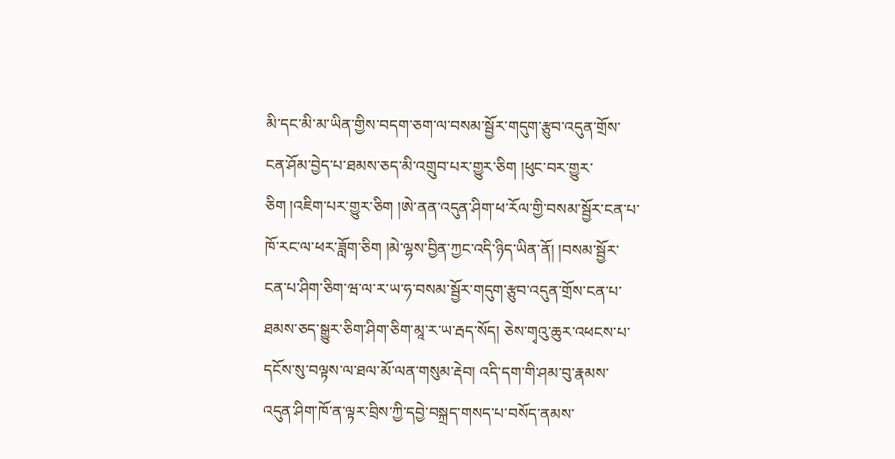མི་དང་མི་མ་ཡིན་གྱིས་བདག་ཅག་ལ་བསམ་སྦྱོར་གདུག་རྩུབ་འདུན་གྲོས་ངན་ཤོམ་བྱེད་པ་ཐམས་ཅད་མི་འགྲུབ་པར་གྱུར་ཅིག །ཕུང་བར་གྱུར་ཅིག །འཇིག་པར་གྱུར་ཅིག །ཨེ་ནན་འདུན་ཤིག་ཕ་རོལ་གྱི་བསམ་སྦྱོར་ངན་པ་ཁོ་རང་ལ་ཕར་ཟློག་ཅིག །མེ་ལྷས་བྱིན་ཀྱང་འདི་ཉིད་ཡིན་ནོ། །བསམ་སྦྱོར་ངན་པ་ཤིག་ཅིག་ཝ་ལ་ར་ཡ་ཧ་བསམ་སྦྱོར་གདུག་རྩུབ་འདུན་གྲོས་ངན་པ་ཐམས་ཅད་སྒྱུར་ཅིག་ཤིག་ཅིག་མཱ་ར་ཡ་རྦད་སོད། ཅེས་གྭའུ་ཆུར་འཕངས་པ་དངོས་སུ་བལྟས་ལ་ཐལ་མོ་ལན་གསུམ་རྡེབ། འདི་དག་གི་ཤམ་བུ་རྣམས་འདུན་ཤིག་ཁོ་ན་ལྟར་བྲིས་ཀྱི་དབྱེ་བསྐྲད་གསད་པ་བསོད་ནམས་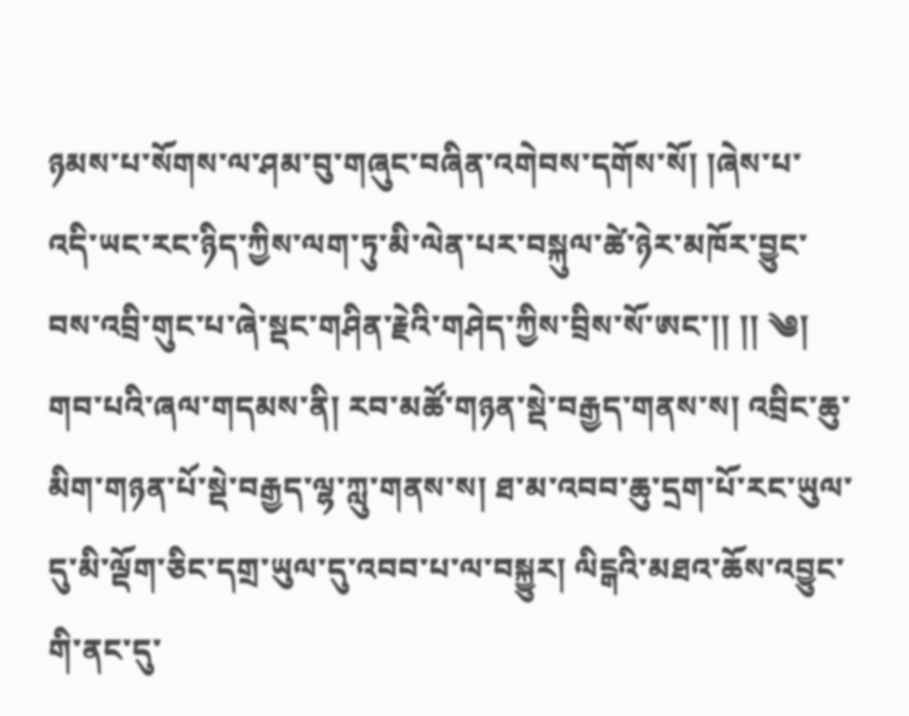ཉམས་པ་སོགས་ལ་ཤམ་བུ་གཞུང་བཞིན་འགེབས་དགོས་སོ། །ཞེས་པ་འདི་ཡང་རང་ཉིད་ཀྱིས་ལག་ཏུ་མི་ལེན་པར་བསྐུལ་ཚེ་ཉེར་མཁོར་བྱུང་བས་འབྲི་གུང་པ་ཞེ་སྡང་གཤིན་རྗེའི་གཤེད་ཀྱིས་བྲིས་སོ་ཨང་།། །། ༄། གབ་པའི་ཞལ་གདམས་ནི། རབ་མཚོ་གཉན་སྡེ་བརྒྱད་གནས་ས། འབྲིང་ཆུ་མིག་གཉན་པོ་སྡེ་བརྒྱད་ལྷ་ཀླུ་གནས་ས། ཐ་མ་འབབ་ཆུ་དྲག་པོ་རང་ཡུལ་དུ་མི་ལྡོག་ཅིང་དགྲ་ཡུལ་དུ་འབབ་པ་ལ་བསྐྱུར། ལིངྒའི་མཐའ་ཆོས་འབྱུང་གི་ནང་དུ་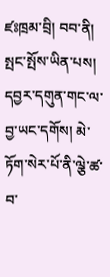ཛཿཁྲམ་བྲི། བབ་ནི། སྤང་སྤོས་ཡིན་པས། དབྱར་དགུན་གང་ལ་བྱ་ཡང་དགོས། མེ་ཏོག་སེར་པོ་ནི་ལྕེ་ཚ་བ་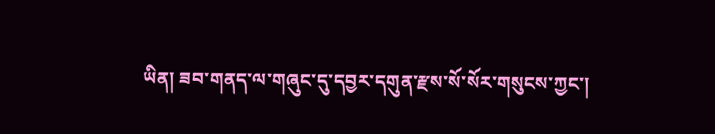ཡིན། ཟབ་གནད་ལ་གཞུང་དུ་དབྱར་དགུན་རྫས་སོ་སོར་གསུངས་ཀྱང་།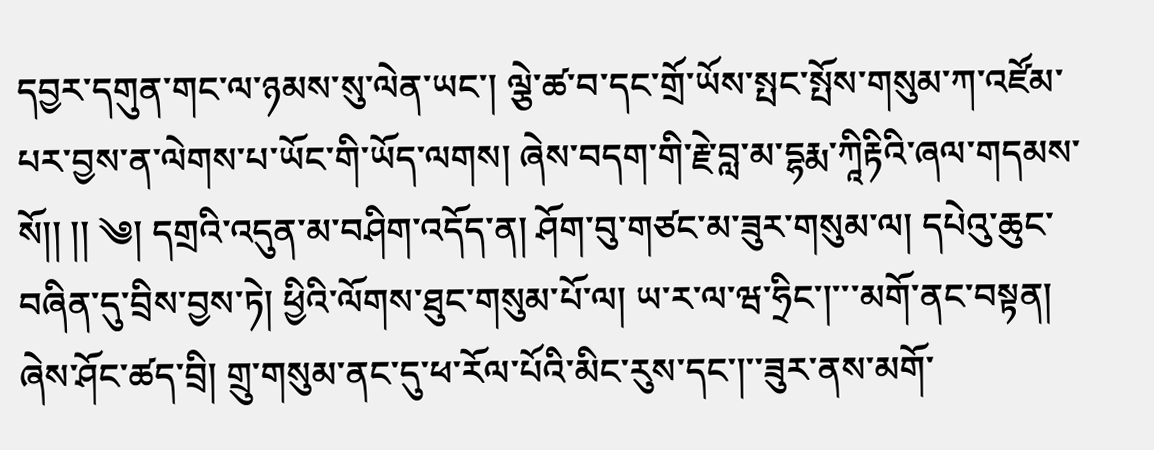དབྱར་དགུན་གང་ལ་ཉམས་སུ་ལེན་ཡང་། ལྕེ་ཚ་བ་དང་གྲོ་ཡོས་སྤང་སྤོས་གསུམ་ཀ་འཛོམ་པར་བྱས་ན་ལེགས་པ་ཡོང་གི་ཡོད་ལགས། ཞེས་བདག་གི་རྗེ་བླ་མ་དྷརྨ་ཀཱིརྟིའི་ཞལ་གདམས་སོ།། །། ༄། དགྲའི་འདུན་མ་བཤིག་འདོད་ན། ཤོག་བུ་གཙང་མ་ཟུར་གསུམ་ལ། དཔེའུ་ཆུང་བཞིན་དུ་བྲིས་བྱས་ཏེ། ཕྱིའི་ལོགས་ཐུང་གསུམ་པོ་ལ། ཡ་ར་ལ་ཝ་ཧྲིང་།་་་མགོ་ནང་བསྟན། ཞེས་ཤོང་ཚད་བྲི། གྲུ་གསུམ་ནང་དུ་ཕ་རོལ་པོའི་མིང་རུས་དང་།་་ཟུར་ནས་མགོ་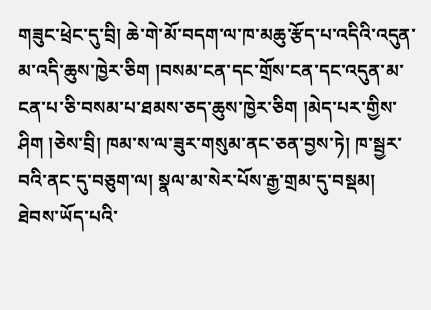གཟུང་ཕྲེང་དུ་བྲི། ཆེ་གེ་མོ་བདག་ལ་ཁ་མཆུ་རྩོད་པ་འདིའི་འདུན་མ་འདི་ཆུས་ཁྱེར་ཅིག །བསམ་ངན་དང་གྲོས་ངན་དང་འདུན་མ་ངན་པ་ཅི་བསམ་པ་ཐམས་ཅད་ཆུས་ཁྱེར་ཅིག །མེད་པར་གྱིས་ཤིག །ཅེས་བྲི། ཁམ་ས་ལ་ཟུར་གསུམ་ནང་ཅན་བྱས་ཏེ། ཁ་སྦྱར་བའི་ནང་དུ་བཅུག་ལ། སྣལ་མ་སེར་པོས་རྒྱ་གྲམ་དུ་བསྡམ། ཐེབས་ཡོད་པའི་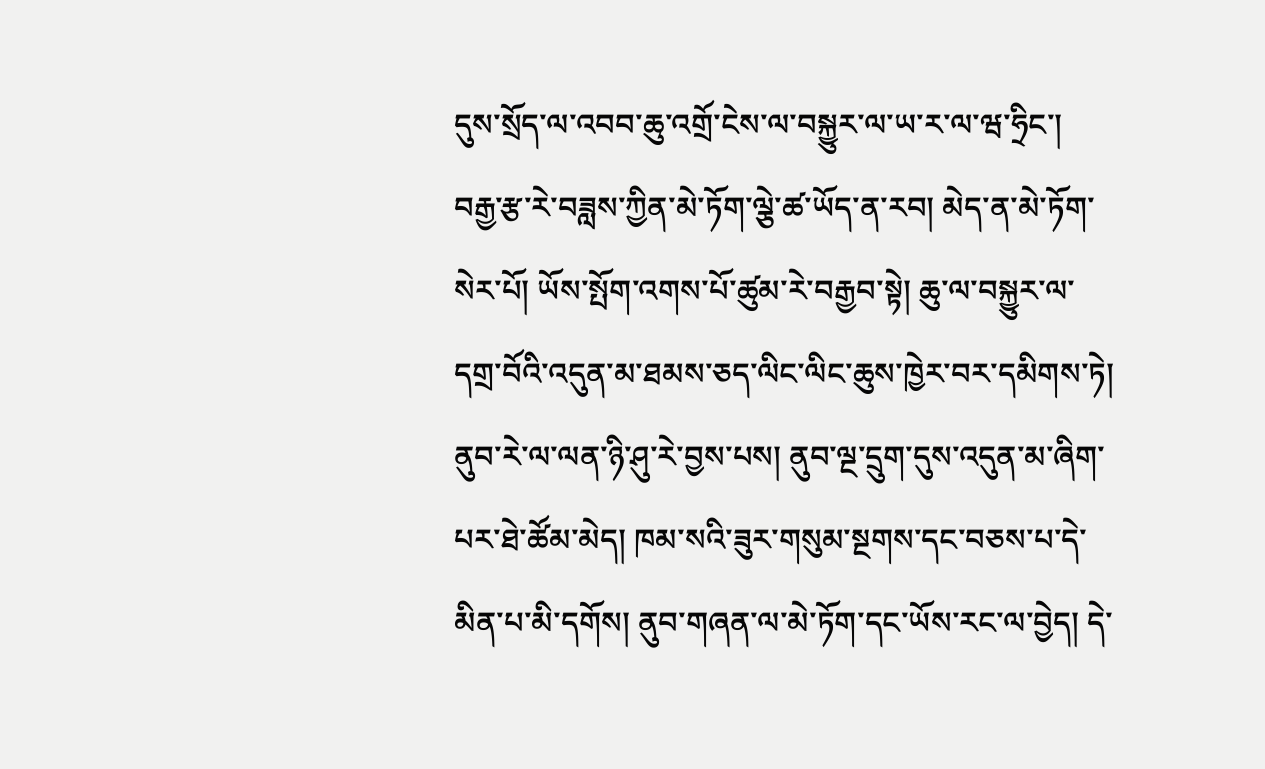དུས་སྲོད་ལ་འབབ་ཆུ་འགྲོ་ངེས་ལ་བསྐྱུར་ལ་ཡ་ར་ལ་ཝ་ཧྲིང་། བརྒྱ་རྩ་རེ་བཟླས་ཀྱིན་མེ་ཏོག་ལྕེ་ཚ་ཡོད་ན་རབ། མེད་ན་མེ་ཏོག་སེར་པོ། ཡོས་སྤོག་འགས་པོ་ཚུམ་རེ་བརྒྱབ་སྟེ། ཆུ་ལ་བསྐྱུར་ལ་དགྲ་བོའི་འདུན་མ་ཐམས་ཅད་ལིང་ལིང་ཆུས་ཁྱེར་བར་དམིགས་ཏེ། ནུབ་རེ་ལ་ལན་ཉི་ཤུ་རེ་བྱས་པས། ནུབ་ལྔ་དྲུག་དུས་འདུན་མ་ཞིག་པར་ཐེ་ཚོམ་མེད། ཁམ་སའི་ཟུར་གསུམ་སྔགས་དང་བཅས་པ་དེ་མིན་པ་མི་དགོས། ནུབ་གཞན་ལ་མེ་ཏོག་དང་ཡོས་རང་ལ་བྱེད། དེ་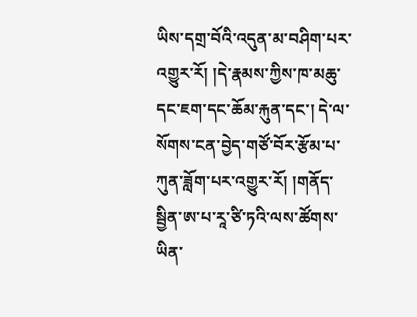ཡིས་དགྲ་བོའི་འདུན་མ་བཤིག་པར་འགྱུར་རོ། །དེ་རྣམས་ཀྱིས་ཁ་མཆུ་དང་ཇག་དང་ཆོམ་རྐུན་དང་། དེ་ལ་སོགས་ངན་བྱེད་གཙོ་བོར་རྩོམ་པ་ཀུན་ཟློག་པར་འགྱུར་རོ། །གནོད་སྦྱིན་ཨ་པ་རཱ་ཙི་ཏའི་ལས་ཚོགས་ཡིན་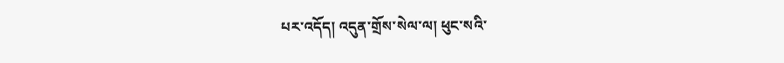པར་འདོད། འདུན་གྲོས་སེལ་ལ། ཕུང་སའི་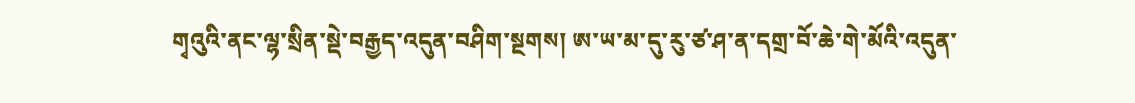གྭའུའི་ནང་ལྷ་སྲིན་སྡེ་བརྒྱད་འདུན་བཤིག་སྔགས། ཨ་ཡ་མ་དུ་རུ་ཙ་ཤ་ན་དགྲ་བོ་ཆེ་གེ་མོའི་འདུན་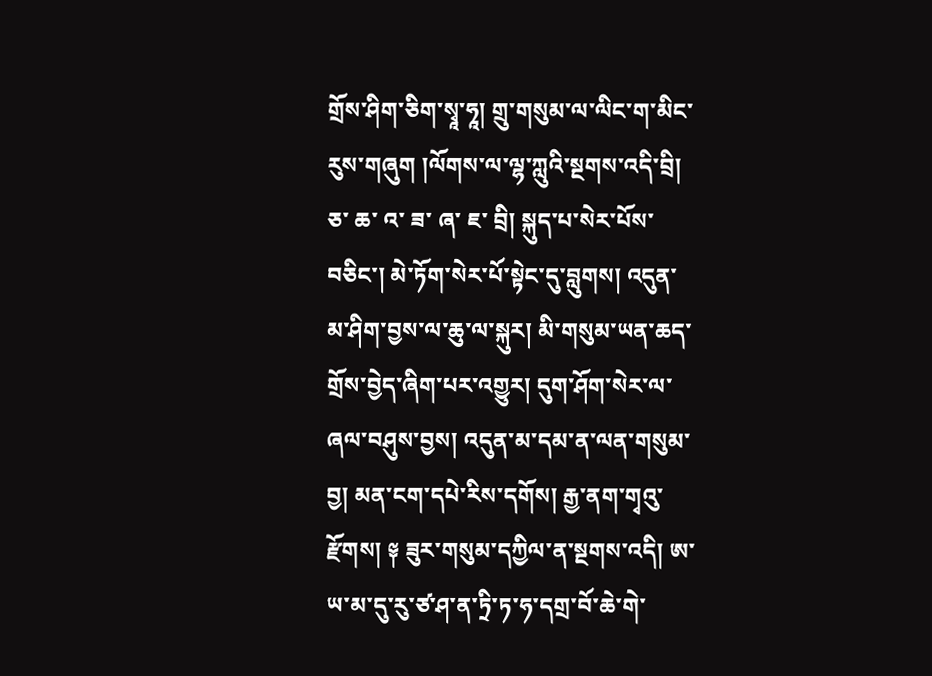གྲོས་ཤིག་ཅིག་སྭཱ་ཧཱ། གྲུ་གསུམ་ལ་ལིང་ག་མིང་རུས་གཞུག །ལོགས་ལ་ལྷ་ཀླུའི་སྔགས་འདི་བྲི། ཅ་ ཆ་ འ་ ཟ་ ཞ་ ཇ་ བྲི། སྐུད་པ་སེར་པོས་བཅིང་། མེ་ཏོག་སེར་པོ་སྟེང་དུ་བླུགས། འདུན་མ་ཤིག་བྱས་ལ་ཆུ་ལ་སྐུར། མི་གསུམ་ཡན་ཆད་གྲོས་བྱེད་ཞིག་པར་འགྱུར། དུག་ཤོག་སེར་ལ་ཞལ་བཤུས་བྱས། འདུན་མ་དམ་ན་ལན་གསུམ་བྱ། མན་ངག་དཔེ་རིས་དགོས། རྒྱ་ནག་གྭའུ་རྫོགས། ༈ ཟུར་གསུམ་དཀྱིལ་ན་སྔགས་འདི། ཨ་ཡ་མ་དུ་རུ་ཙ་ཤ་ན་ཏྲི་ཏ་ཧ་དགྲ་བོ་ཆེ་གེ་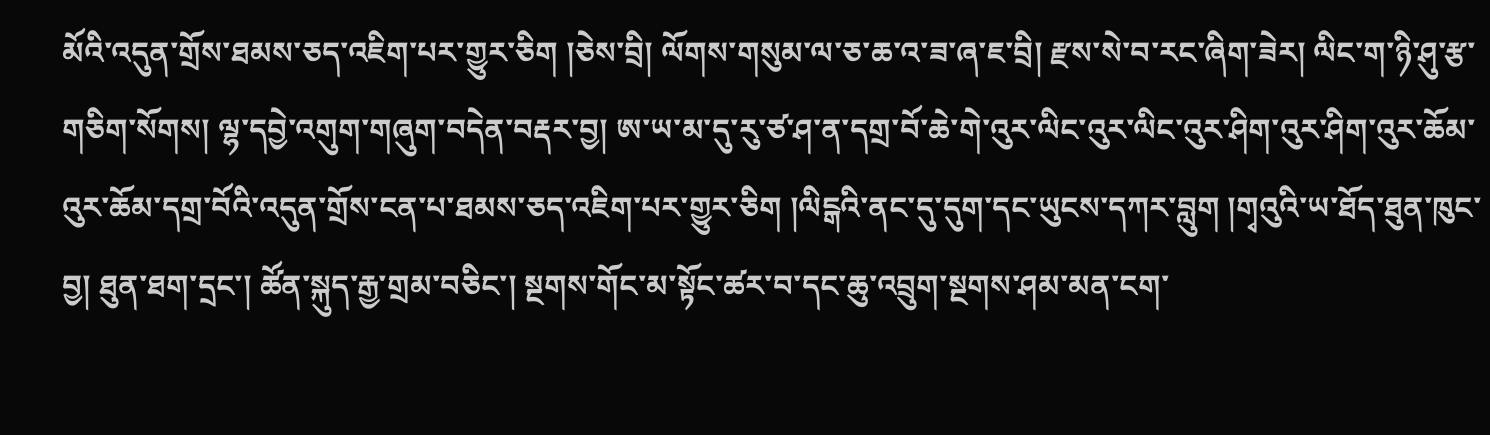མོའི་འདུན་གྲོས་ཐམས་ཅད་འཇིག་པར་གྱུར་ཅིག །ཅེས་བྲི། ལོགས་གསུམ་ལ་ཅ་ཆ་འ་ཟ་ཞ་ཇ་བྲི། རྫས་སེ་བ་རང་ཞིག་ཟེར། ལིང་ག་ཉི་ཤུ་རྩ་གཅིག་སོགས། ལྷ་དབྱེ་འགུག་གཞུག་བདེན་བརྡར་བྱ། ཨ་ཡ་མ་དུ་རུ་ཙ་ཤ་ན་དགྲ་བོ་ཆེ་གེ་འུར་ལིང་འུར་ལིང་འུར་ཤིག་འུར་ཤིག་འུར་ཆོམ་འུར་ཆོམ་དགྲ་བོའི་འདུན་གྲོས་ངན་པ་ཐམས་ཅད་འཇིག་པར་གྱུར་ཅིག །ལིངྒའི་ནང་དུ་དུག་དང་ཡུངས་དཀར་བླུག །གྭའུའི་ཡ་ཐོད་ཐུན་ཁུང་བྱ། ཐུན་ཐག་དྲང་། ཚོན་སྐུད་རྒྱ་གྲམ་བཅིང་། སྔགས་གོང་མ་སྟོང་ཚར་བ་དང་ཆུ་འབྲུག་སྔགས་ཤམ་མན་ངག་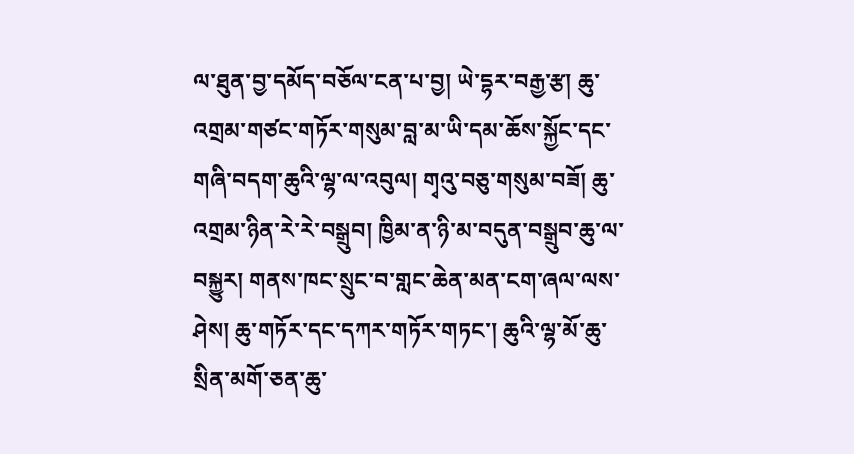ལ་ཐུན་བྱ་དམོད་བཅོལ་ངན་པ་བྱ། ཡེ་དྷར་བརྒྱ་རྩ། ཆུ་འགྲམ་གཙང་གཏོར་གསུམ་བླ་མ་ཡི་དམ་ཆོས་སྐྱོང་དང་གཞི་བདག་ཆུའི་ལྷ་ལ་འབུལ། གྭའུ་བཅུ་གསུམ་བཟོ། ཆུ་འགྲམ་ཉིན་རེ་རེ་བསྒྲུབ། ཁྱིམ་ན་ཉི་མ་བདུན་བསྒྲུབ་ཆུ་ལ་བསྐྱུར། གནས་ཁང་སྲུང་བ་གླང་ཆེན་མན་ངག་ཞལ་ལས་ཤེས། ཆུ་གཏོར་དང་དཀར་གཏོར་གཏང་། ཆུའི་ལྷ་མོ་ཆུ་སྲིན་མགོ་ཅན་ཆུ་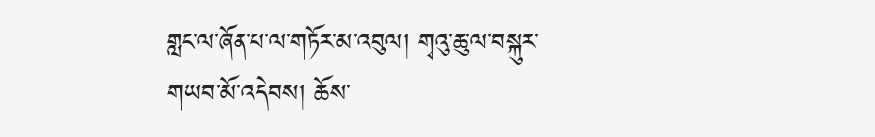གླང་ལ་ཞོན་པ་ལ་གཏོར་མ་འབུལ། གྭའུ་ཆུ་ལ་བསྐུར་གཡབ་མོ་འདེབས། ཆོས་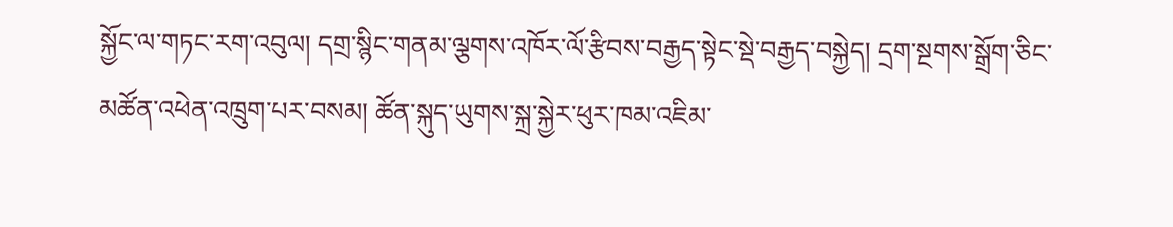སྐྱོང་ལ་གཏང་རག་འབུལ། དགྲ་སྙིང་གནམ་ལྕགས་འཁོར་ལོ་རྩིབས་བརྒྱད་སྟེང་སྡེ་བརྒྱད་བསྐྱེད། དྲག་སྔགས་སྒྲོག་ཅིང་མཚོན་འཕེན་འཁྲུག་པར་བསམ། ཚོན་སྐུད་ཡུགས་སྐྲ་སྐྱེར་ཕུར་ཁམ་འཇིམ་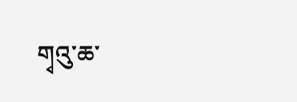གྭའུ་ཆ་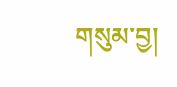གསུམ་བྱ།